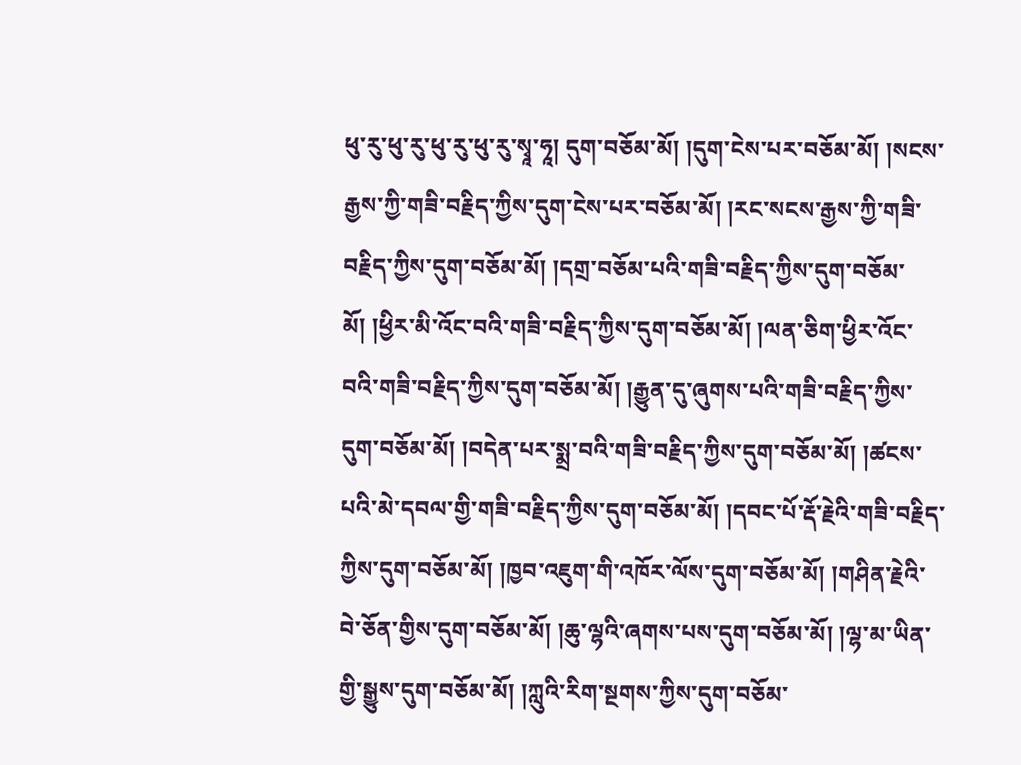ཕུ་རུ་ཕུ་རུ་ཕུ་རུ་ཕུ་རུ་སྭཱ་ཧཱ། དུག་བཅོམ་མོ། །དུག་ངེས་པར་བཅོམ་མོ། །སངས་རྒྱས་ཀྱི་གཟི་བརྗིད་ཀྱིས་དུག་ངེས་པར་བཅོམ་མོ། །རང་སངས་རྒྱས་ཀྱི་གཟི་བརྗིད་ཀྱིས་དུག་བཅོམ་མོ། །དགྲ་བཅོམ་པའི་གཟི་བརྗིད་ཀྱིས་དུག་བཅོམ་མོ། །ཕྱིར་མི་འོང་བའི་གཟི་བརྗིད་ཀྱིས་དུག་བཅོམ་མོ། །ལན་ཅིག་ཕྱིར་འོང་བའི་གཟི་བརྗིད་ཀྱིས་དུག་བཅོམ་མོ། །རྒྱུན་དུ་ཞུགས་པའི་གཟི་བརྗིད་ཀྱིས་དུག་བཅོམ་མོ། །བདེན་པར་སྨྲ་བའི་གཟི་བརྗིད་ཀྱིས་དུག་བཅོམ་མོ། །ཚངས་པའི་མེ་དབལ་གྱི་གཟི་བརྗིད་ཀྱིས་དུག་བཅོམ་མོ། །དབང་པོ་རྡོ་རྗེའི་གཟི་བརྗིད་ཀྱིས་དུག་བཅོམ་མོ། །ཁྱབ་འཇུག་གི་འཁོར་ལོས་དུག་བཅོམ་མོ། །གཤིན་རྗེའི་བེ་ཅོན་གྱིས་དུག་བཅོམ་མོ། །ཆུ་ལྷའི་ཞགས་པས་དུག་བཅོམ་མོ། །ལྷ་མ་ཡིན་གྱི་སྒྱུས་དུག་བཅོམ་མོ། །ཀླུའི་རིག་སྔགས་ཀྱིས་དུག་བཅོམ་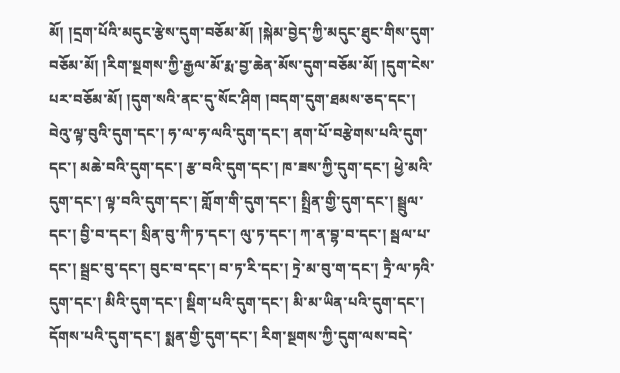མོ། །དྲག་པོའི་མདུང་རྩེས་དུག་བཅོམ་མོ། །སྐེམ་བྱེད་ཀྱི་མདུང་ཐུང་གིས་དུག་བཅོམ་མོ། །རིག་སྔགས་ཀྱི་རྒྱལ་མོ་རྨ་བྱ་ཆེན་མོས་དུག་བཅོམ་མོ། །དུག་ངེས་པར་བཅོམ་མོ། །དུག་སའི་ནང་དུ་སོང་ཤིག །བདག་དུག་ཐམས་ཅད་དང་། བེའུ་ལྟ་བུའི་དུག་དང་། ཧ་ལ་ཧ་ལའི་དུག་དང་། ནག་པོ་བརྩེགས་པའི་དུག་དང་། མཆེ་བའི་དུག་དང་། རྩ་བའི་དུག་དང་། ཁ་ཟས་ཀྱི་དུག་དང་། ཕྱེ་མའི་དུག་དང་། ལྟ་བའི་དུག་དང་། གློག་གི་དུག་དང་། སྤྲིན་གྱི་དུག་དང་། སྦྲུལ་དང་། བྱི་བ་དང་། སྲིན་བུ་ཀི་ཏ་དང་། ལུ་ཏ་དང་། ཀ་ན་བྷ་བ་དང་། སྦལ་པ་དང་། སྦྲང་བུ་དང་། བུང་བ་དང་། བ་ཏ་རི་དང་། ཏྲེ་མ་བུ་ག་དང་། ཏྲཻ་ལ་ཏའི་དུག་དང་། མིའི་དུག་དང་། སྡིག་པའི་དུག་དང་། མི་མ་ཡིན་པའི་དུག་དང་། དོགས་པའི་དུག་དང་། སྨན་གྱི་དུག་དང་། རིག་སྔགས་ཀྱི་དུག་ལས་བདེ་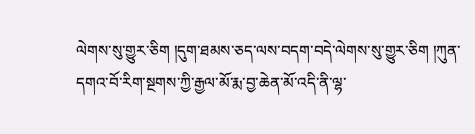ལེགས་སུ་གྱུར་ཅིག །དུག་ཐམས་ཅད་ལས་བདག་བདེ་ལེགས་སུ་གྱུར་ཅིག །ཀུན་དགའ་བོ་རིག་སྔགས་ཀྱི་རྒྱལ་མོ་རྨ་བྱ་ཆེན་མོ་འདི་ནི་ལྷ་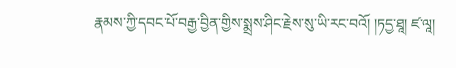རྣམས་ཀྱི་དབང་པོ་བརྒྱ་བྱིན་གྱིས་སྨྲས་ཤིང་རྗེས་སུ་ཡི་རང་བའོ། །ཏདྱ་ཐཱ། ཛ་ལཱ།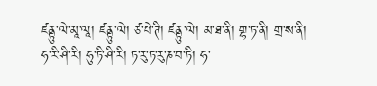ཛནྟུ་ལེ་མཱ་ལཱ། ཛནྟུ་ལེ། ཙ་པེ་ཊི། ཛནྟུ་ལེ། མ་ཐ་ནི། གྷ་ཏ་ནི། གྲ་ས་ནི། ཧ་རི་ཤི་རི། ཧུ་ཏི་ཤི་རི། ཏ་རུ་ཏ་རུ་ཎ་བ་ཏི། ཧ་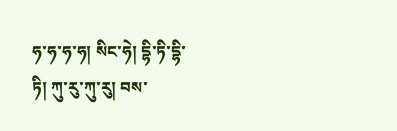ཧ་ཧ་ཧ་ཧ། སིང་ཧེ། དྷི་ཏི་དྷི་ཏི། ཀུ་རུ་ཀུ་རུ། བས་